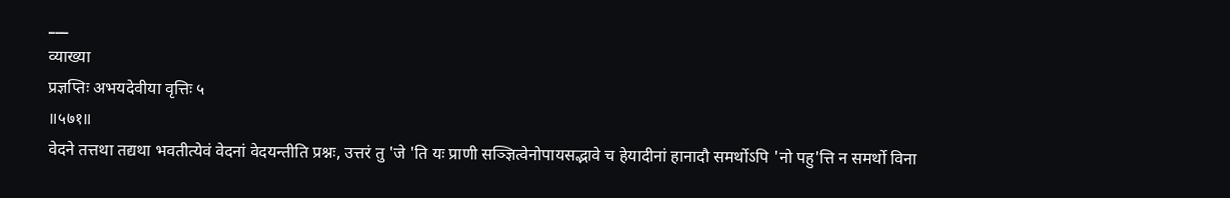___
व्याख्या
प्रज्ञप्तिः अभयदेवीया वृत्तिः ५
॥५७१॥
वेदने तत्तथा तद्यथा भवतीत्येवं वेदनां वेदयन्तीति प्रश्नः, उत्तरं तु 'जे 'ति यः प्राणी सञ्ज्ञित्वेनोपायसद्भावे च हेयादीनां हानादौ समर्थोऽपि 'नो पहु'त्ति न समर्थो विना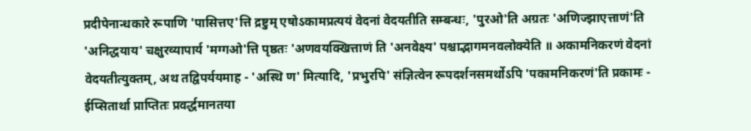प्रदीपेनान्धकारे रूपाणि 'पासित्तए'त्ति द्रष्टुम् एषोऽकामप्रत्ययं वेदनां वेदयतीति सम्बन्धः, 'पुरओ'ति अग्रतः 'अणिज्झाएत्ताणं'ति 'अनिद्धयाय' चक्षुरव्यापार्य 'मग्गओ'त्ति पृष्ठतः 'अणवयक्खित्ताणं ति 'अनवेक्ष्य' पश्चाद्भागमनवलोक्येति ॥ अकामनिकरणं वेदनां वेदयतीत्युक्तम्, अथ तद्विपर्ययमाह - 'अस्थि ण' मित्यादि, 'प्रभुरपि' संज्ञित्वेन रूपदर्शनसमर्थोऽपि 'पकामनिकरणं'ति प्रकामः - ईप्सितार्था प्राप्तितः प्रवर्द्धमानतया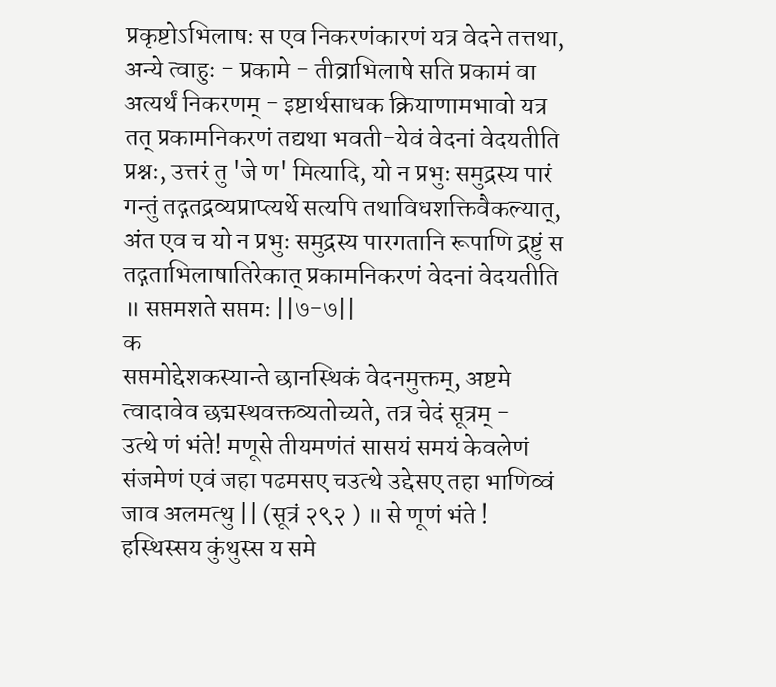प्रकृष्टोऽभिलाषः स एव निकरणंकारणं यत्र वेदने तत्तथा, अन्ये त्वाहुः - प्रकामे - तीव्राभिलाषे सति प्रकामं वा अत्यर्थं निकरणम् - इष्टार्थसाधक क्रियाणामभावो यत्र तत् प्रकामनिकरणं तद्यथा भवती-येवं वेदनां वेदयतीति प्रश्नः, उत्तरं तु 'जे ण' मित्यादि, यो न प्रभुः समुद्रस्य पारं गन्तुं तद्गतद्रव्यप्राप्त्यर्थे सत्यपि तथाविधशक्तिवैकल्यात्, अंत एव च यो न प्रभुः समुद्रस्य पारगतानि रूपाणि द्रष्टुं स तद्गताभिलाषातिरेकात् प्रकामनिकरणं वेदनां वेदयतीति ॥ सप्तमशते सप्तमः ||७-७||
क
सप्तमोद्देशकस्यान्ते छानस्थिकं वेदनमुक्तम्, अष्टमे त्वादावेव छद्मस्थवक्तव्यतोच्यते, तत्र चेदं सूत्रम् -
उत्थे णं भंते! मणूसे तीयमणंतं सासयं समयं केवलेणं संजमेणं एवं जहा पढमसए चउत्थे उद्देसए तहा भाणिव्वं जाव अलमत्थु || (सूत्रं २९२ ) ॥ से णूणं भंते ! हस्थिस्सय कुंथुस्स य समे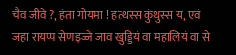चैव जीवे ?, हंता गोयमा ! हत्थस्स कुंथुस्स य, एवं जहा रायप्प सेणइज्जे जाव खुड्डियं वा महालियं वा से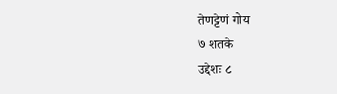तेणट्टेणं गोय
७ शतके
उद्देशः ८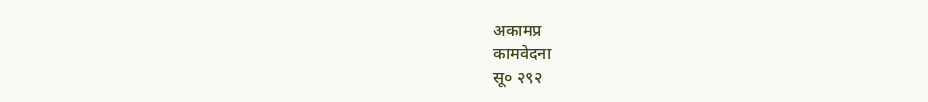अकामप्र
कामवेदना
सू० २९२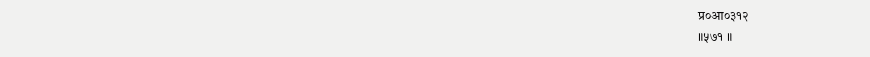प्र०आ०३१२
॥५७१ ॥